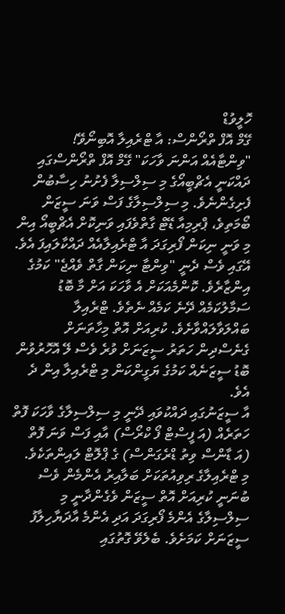ހޮލީވުޑް
ގޭމް އޮފް ތްރޯންސް: އާ ޓްރެއިލާ އޮބިނޯވޭ!
"ވިންޓާއެއް އަންނަ ވާހަކަ" ގޭމް އޮފް ތްރޯންސްގައި ދައްކަނީ އެޗްބީއޯގެ މި ސިލްސިލާ ފެށުނު ހިސާބުން ފެށިގެންނެވެ. މި ސިލްސިލާގެ ފަސް ވަނަ ސީޒަން ބޯމަތިވެ، ޕްރިމިއާ ޑޭޓް ގާތްވެފައި ވަނިކޮށް އެޗްބީއޯ އިން މި ވަނީ ނިކަން ފޯރިގަދަ އާ ޓްރެއިލާއެއް ދައްކާލައިފަ އެވެ.
އޭގައި ވެސް ދެނީ "ވިންޓާ ނިކަން ގާތް ވެއްޖެ" ކަމުގެ އިންޒާރެވެ. ކޮންމެއަކަށް އެ ވާހަކަ އަށް މާ ބޮޑު ސަމާލުކަމެއް ދޭނެ ކަމެއް ނެތެވެ. ޓްރެއިލާ ބައްލަވާލައްވާށެވެ. ކުރިއަށް އޮތް މިހާތަނަށް ގެނެސްދިން ހަތަރު ސީޒަނަށް ވުރެ ވެސް ލޭ އޮހޮރުވުން ބޮޑު ސީޒަނެއް ކަމުގެ ޔަގީންކަން މި ޓްރެއިލާ އިން ދެ އެވެ.
އާ ސީޒަނުގައި ދައްކުވައި ދޭނީ މި ސިލްސިލާގެ ވާހަކަ ފޮތް ހަތަރެއް (އަ ފީސްޓް ފޯ ކްރޯސް) އާއި ފަސް ވަނަ ފޮތް (އަ ޑާންސް ވިތު ޑްރެގަންސް) ގެ ޕްލޮޓް ލައިންތަކެވެ.
މި ޓްރެއިލާގެ ރިވިއުތަކަށް ބަލާއިރު އެންމެން ވެސް ބުނަނީ ކުރިއަށް އޮތް ސީޒަން ވެގެންދާނީ މި ސިލްސިލާގެ އެންމެ ފޯރިގަދަ އަދި އެންމެ އާދަޔާހިލާފު ސީޒަނަށް ކަމަށެވެ. ބެލެވޭ ގޮތުގައި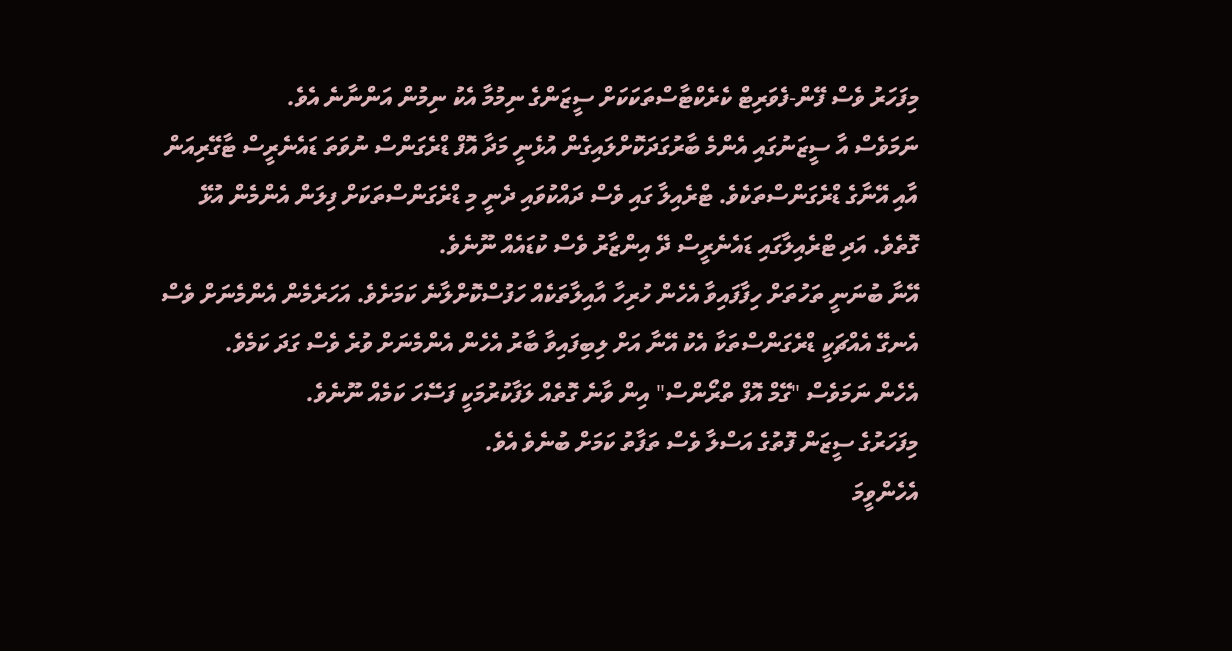މިފަހަރު ވެސް ފޭން-ފެވަރިޓް ކެރެކްޓާސްތަކަކަށް ސީޒަންގެ ނިމުމާ އެކު ނިމުން އަންނާނެ އެވެ.
ނަމަވެސް އާ ސީޒަނުގައި އެންމެ ބާރުގަދަކޮށްލައިގެން އުޅެނީ މަދާ އޮފް ޑްރެގަންސް ނުވަތަ ޑައެނެރީސް ޓާގޭރިއަން އާއި އޭނާގެ ޑްރެގަންސްތަކެވެ. ޓްރެއިލާ ގައި ވެސް ދައްކުވައި ދެނީ މި ޑްރެގަންސްތަކަށް ފިލަން އެންމެން އުޅޭ ގޮތެވެ. އަދި ޓްރެއިލާގައި ޑައެނެރީސް ދޭ އިންޒާރު ވެސް ކުޑައެއް ނޫނެވެ.
އޭނާ ބުނަނީ ތަހުތަށް ހިފާފައިވާ އެހެން ހުރިހާ އާއިލާތަކެއް ހަފުސްކޮށްލާނެ ކަމަށެވެ. އަހަރެމެން އެންމެނަށް ވެސް އެނގޭ އެއްޗަކީ ޑްރެގަންސްތަކާ އެކު އޭނާ އަށް ލިބިފައިވާ ބާރު އެހެން އެންމެނަށް ވުރެ ވެސް ގަދަ ކަމެވެ.
އެހެން ނަމަވެސް "ގޭމް އޮފް ތްރޯންސް" އިން ވާނެ ގޮތެއް ލަފާކުރުމަކީ ފަސޭހަ ކަމެއް ނޫނެވެ.
މިފަހަރުގެ ސީޒަން ފޮތުގެ އަސްލާ ވެސް ތަފާތު ކަމަށް ބުނެވެ އެވެ.
އެހެންވީމަ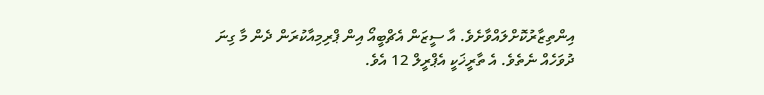އިންތިޒާރުކޮށްލައްވާށެވެ. އާ ސީޒަން އެޗްބީއޯ އިން ޕްރިމިއާކުރަން ދެން މާ ގިނަ ދުވަހެއް ނެތެވެ. އެ ތާރީޚަކީ އެޕްރީލް 12 އެވެ.